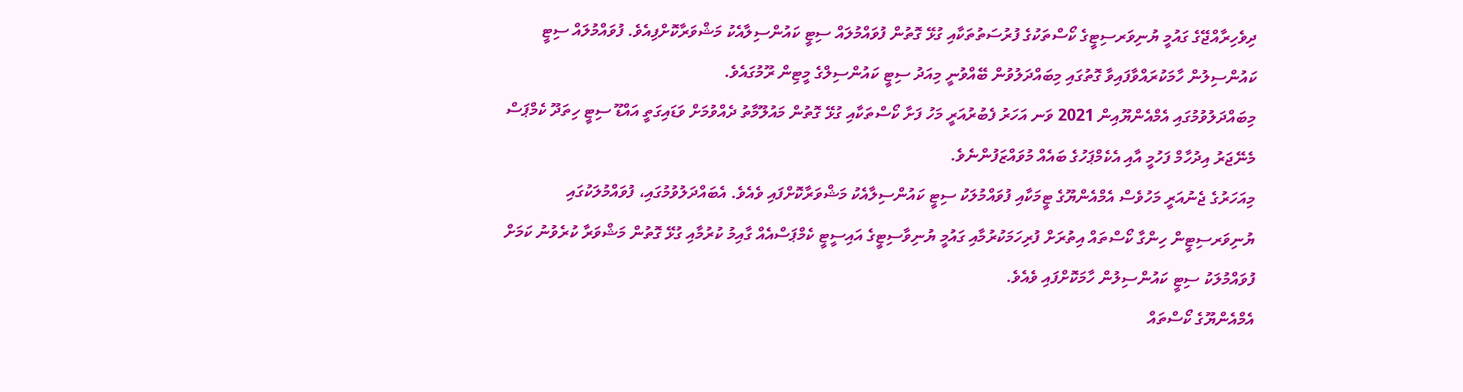ދިވެހިރާއްޖޭގެ ގައުމީ ޔުނިވަރސިޓީގެ ކޯސްތަކުގެ ފުރުސަތުތަކާއި ގުޅޭ ގޮތުން ފުވައްމުލައް ސިޓީ ކައުންސިލާއެކު މަޝްވަރާކޮށްފިއެވެ. ފުވައްމުލައް ސިޓީ ކައުންސިލުން ހާމަކުރައްވާފައިވާ ގޮތުގައި މިބައްދަލުވުން ބޭއްވުނީ މިއަދު ސިޓީ ކައުންސިލްގެ މީޓިން ރޫމުގައެވެ.
މިބައްދަލުވުމުގައި އެމްއެންޔޫއިން 2021 ވަނ އަހަރު ފެބުރުއަރީ މަހު ފަށާ ކޯސްތަކާއި ގުޅޭ ގޮތުން މައުލޫމާތު ދެއްވުމަށް ވަޑައިގަތީ އައްޑޫ ސިޓީ ހިތަދޫ ކެމްޕަސް މެނޭޖަރު އިދުހާމް ފަހުމީ އާއި އެކެމްޕަހުގެ ބައެއް މުވައްޒަފުންނެވެ.
މިއަހަރުގެ ޖެނުއަރީ މަހުވެސް އެމްއެންޔޫގެ ޓީމަކާއި ފުވައްމުލަކު ސިޓީ ކައުންސިލާއެކު މަޝްވަރާކޮށްފައި ވެއެވެ. އެބައްދަލުވުމުގައި، ފުވައްމުލަކުގައި ޔުނިވަރސިޓީން ހިންގާ ކޯސްތައް އިތުރަށް ފުރިހަމަކުރުމާއި ގައުމީ ޔުނިވާސިޓީގެ އައިސީޓީ ކެމްޕަސްއެއް ގާއިމު ކުރުމާއި ގުޅޭ ގޮތުން މަޝްވަރާ ކުރެވުނު ކަމަށް ފުވައްމުލަކު ސިޓީ ކައުންސިލުން ހާމަކޮށްފައި ވެއެވެ.
އެމްއެންޔޫގެ ކޯސްތައް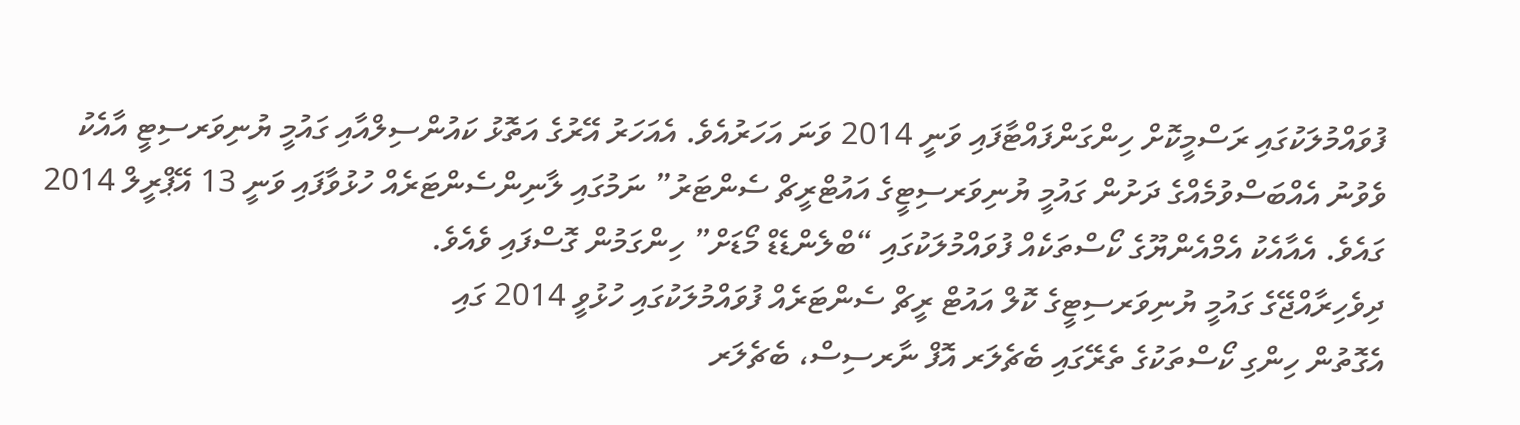ފުވައްމުލަކުގައި ރަސްމީކޮށް ހިންގަންފައްޓާފައި ވަނީ 2014 ވަނަ އަހަރުއެވެ. އެއަހަރު އޭރުގެ އަތޮޅު ކައުންސިލްއާއި ގައުމީ ޔުނިވަރސިޓީ އާއެކު ވެވުނު އެއްބަސްވުމެއްގެ ދަށުން ގައުމީ ޔުނިވަރސިޓީގެ އައުޓްރީޗް ސެންޓަރު” ނަމުގައި ލާނިންސެންޓަރެއް ހުޅުވާފައި ވަނީ 13 އޭޕްރީލް 2014 ގައެވެ. އެއާއެކު އެމްއެންޔޫގެ ކޯސްތަކެއް ފުވައްމުލަކުގައި “ބްލެންޑެޑް މޯޑަށް” ހިންގަމުން ގޮސްފައި ވެއެވެ.
ދިވެހިރާއްޖޭގެ ގައުމީ ޔުނިވަރސިޓީގެ ކޮލް އައުޓް ރީޗް ސެންޓަރެއް ފުވައްމުލަކުގައި ހުޅުވީ 2014 ގައި
އެގޮތުން ހިންގި ކޯސްތަކުގެ ތެރޭގައި ބެޗެލަރ އޮފް ނާރސިސް، ބެޗެލަރ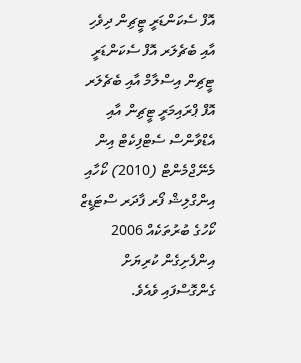އޮފް ސެކަންޑަރީ ޓީޗިން ދިވެހި އާއި ބެޗެލަރ އޮފް ސެކަންޑަރީ ޓީޗިން އިސްލާމް އާއި ބެޗެލަރ އޮފް ޕްރައިމަރީ ޓީޗިން އާއި އެޑްވާންސް ސެޓްފިކެޓް އިން މެނޭޖްމެންޓް (2010) ކޯހާއި އިންގްލިޝް ފޯރ ފާދަރ ސްޓަޑީޒް ކޯހުގެ ބުރުތަކެއް 2006 އިންފެށިގެން ކުރިޔަށް ގެންގޮސްފައި ވެއެވެ.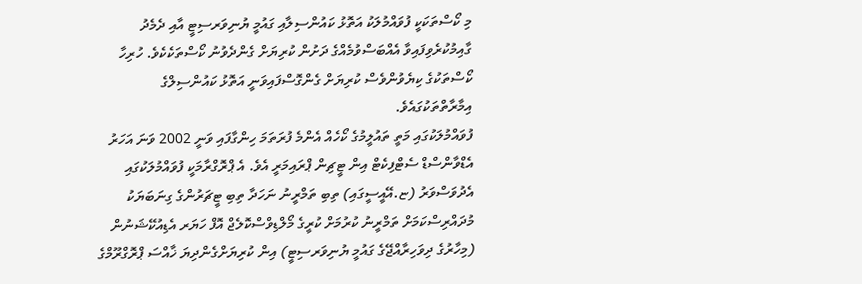މި ކޯސްތަކަކީ ފުވައްމުލަކު އަތޮޅު ކައުންސިލާއި ގައުމީ ޔުނިވަރސިޓީ އާއި ދެމެދު ގާއިމުކުރެވިފައިވާ އެއްބަސްވުމެއްގެ ދަށުން ކުރިޔަށް ގެންދެވުނު ކޯސްތަކެކެވެ. ހުރިހާ ކޯސްތަކުގެ ކިޔެވުންވެސް ކުރިޔަށް ގެންގޮސްފައިވަނީ އަތޮޅު ކައުންސިލްގެ އިމާރާތްތަކުގައެވެ.
ފުވައްމުލަކުގައި މަތީ ތައުލީމުގެ ކޯހެއް އެންމެ ފުރަތަމަ ހިންގާފައި ވަނީ 2002 ވަނަ އަހަރު އެޑްވާންސްޑް ސެޓްފިކެޓް އިން ޓީޗިން ޕްރައިމަރީ އެވެ. އެ ޕްރޮގްރާމަކީ ފުވައްމުލަކުގައި އެދުވަސްވަރު (ޏ.އޭއީސީގައި) ތިބި ތަމްރީނު ނަހަދާ ތިބި ޓީޗަރުންގެ ގިނަބަޔަކު މުދައްރިސްކަމަށް ތަމްރީނު ކުރުމަށް ކުރީގެ މޯލްޑިވްސްކޮލެޖް އޮފް ހަޔަރ އެޑިއުކޭޝަނުން (މިހާރުގެ ދިވަހިރާއްޖޭގެ ގައުމީ ޔުނިވަރސިޓީ) އިން ކުރިޔަށްގެންދިޔަ ޚާއްސަ ޕްރޮގްރޫމްގެ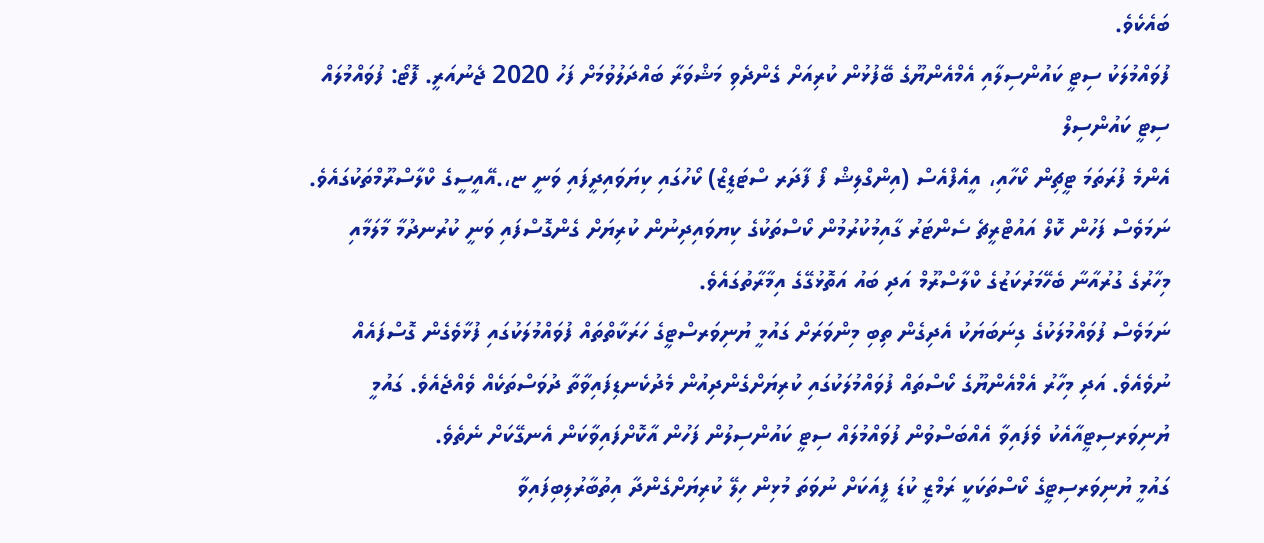ބައެކެވެ.
ފުވައްމުލަކު ސިޓީ ކައުންސިލާއި އެމްއެންޔޫގެ ބޭފުޅުން ކުރިއަށް ގެންދެވި މަޝްވަރާ ބައްދަލުވުމަށް ފަހު 2020 ޖެނުއަރީ. ފޮޓޯ: ފުވައްމުލައް ސިޓީ ކައުންސިލް
އެންމެ ފުރަތަމަ ޓީޗިން ކޯހާއި، އީއެފްއެސް (އިންގްލިޝް ފޯ ފާދަރ ސްޓަޑީޒް) ކޯހުގައި ކިޔަވައިދީފައި ވަނީ ޏ،.އޭއީސީގެ ކްލާސްރޫމްތަކުގައެވެ. ނަމަވެސް ފަހުން ކޮލް އައުޓްރީޗެ ސެންޓަރު ގާއިމުކުރުމުން ކޯސްތަކުގެ ކިޔވައިދިނުން ކުރިޔަށް ގެންގޮސްފައި ވަނީ ކުރުނދުމާ މާލަމާއި މިހާރުގެ ގުރުއާނާ ބެހޭމަރުކަޒުގެ ކްލާސްރޫމް އަދި ބައު އަތޮޅުގޭގެ އިމާރާތުގައެވެ.
ނަމަވެސް ފުވައްމުލަކުގެ ގިނަބަޔަކު އެދިގެން ތިބި މިންވަރަށް ގައުމީ ޔުނިވަރސްޓީގެ ހަރަކާތްތައް ފުވައްމުލަކުގައި ފުޅާވެގެން ގޮސްފައެއް ނުވެއެވެ. އަދި މިހާރު އެމްއެންޔޫގެ ކޯސްތައް ފުވައްމުލަކުގައި ކުރިޔަށްގެންދިއުން މެދުކެނޑިފައިވާތާ ދުވަސްތަކެއް ވެއްޖެއެވެ. ގައުމީ ޔުނިވަރސިޓީއާއެކު ވެފައިވާ އެއްބަސްވުން ފުވައްމުލައް ސިޓީ ކައުންސިލުން ފަހުން އާކޮށްފައިވާކަން އެނގޭކަށް ނެތެވެ.
ގައުމީ ޔުނިވަރސިޓީގެ ކޯސްތަކަކީ ރަމްޒީ ކުޑަ ފީއަކަށް ނުވަތަ މުޅިން ހިލޭ ކުރިޔަށްގެންދާ އިތުބާރުލިބިފައިވާ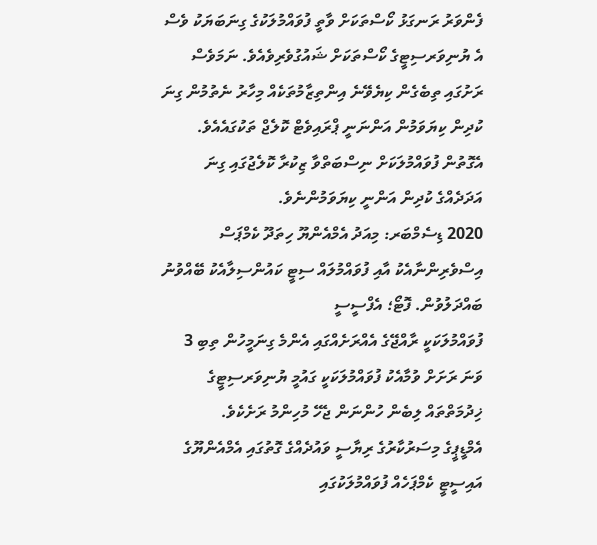ފެންވަރު ރަނގަޅު ކޯސްތަކަށް ވާތީ ފުވައްމުލަކުގެ ގިނަބަޔަކު ވެސް އެ ޔުނިވަރސިޓީގެ ކޯސްތަކަށް ޝައުގުވެރިވެއެވެ. ނަމަވެސް ރަށުގައި ތިބެގެން ކިޔެވޭނެ އިންތިޒާމުތަކެއް މިހާރު ނެތުމުން ގިނަ ކުދިން ކިޔަވަމުން އަންނަނީ ޕްރައިވެޓް ކޮލެޖް ތަކުގައެއެވެ. އެގޮތުން ފުވައްމުލަކަށް ނިސްބަތްވާ ޒިކުރާ ކޮލެޖުގައި ގިނަ އަދަދެއްގެ ކުދިން އަންނީ ކިޔަވަމުންނެވެ.
2020 ޑިސެމްބަރ: މިއަދު އެމްއެންޔޫ ހިތަދޫ ކެމްޕަސް އިސްވެރިންނާއެކު އާއި ފުވައްމުލައް ސިޓީ ކައުންސިލާއެކު ބޭއްވުނު ބައްދަލުވުން. ފޮޓޯ؛ އެފްސީސީ
ފުވައްމުލަކަކީ ރާއްޖޭގެ އެއްރަށެއްގައި އެންމެ ގިނަމީހުން ތިބި 3 ވަނަ ރަށަށް ވުމާއެކު ފުވައްމުލަކަކީ ގައުމީ ޔުނިވަރސިޓީގެ ޚިދުމަތްތައް ލިބެން ހުންނަން ޖެހޭ މުހިންމު ރަށެކެވެ.
އެމްޑީޕީގެ މިސަރުކާރުގެ ރިޔާސީ ވައުދެއްގެ ގޮތުގައި އެމްއެންޔޫގެ އައިސީޓީ ކެމްޕަހެއް ފުވައްމުލަކުގައި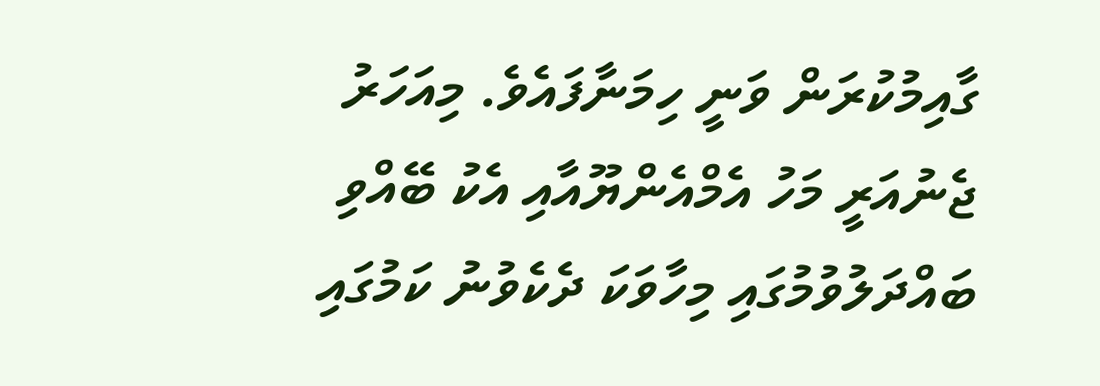ގާއިމުކުރަން ވަނީ ހިމަނާފައެވެ. މިއަހަރު ޖެނުއަރީ މަހު އެމްއެންޔޫއާއި އެކު ބޭއްވި ބައްދަލުވުމުގައި މިހާވަކަ ދެކެވުނު ކަމުގައި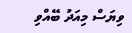ވިޔަސް މިއަދު ބޭއްވި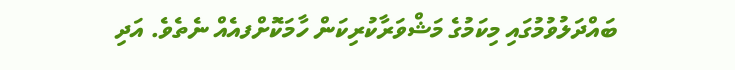ބައްދަލުވުމުގައި މިކަމުގެ މަޝްވަރާކުރިކަން ހާމަކޮށްފއެއް ނެތެވެ. އަދި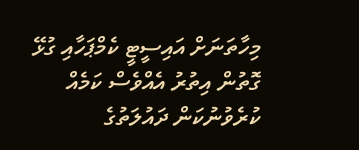މިހާތަނަށް އައިސީޓީ ކެމްޕަހާއި ގުޅޭ ގޮތުން އިތުރު އެއްވެސް ކަމެއް ކުރެވުނުކަން ދައުލަތުގެ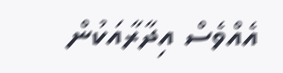އެއްވެސް އިދާރާއަކުން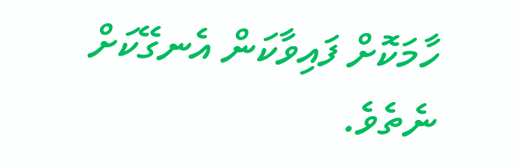ހާމަކޮށް ފައިވާކަން އެނގޭކަށް ނެތެވެ.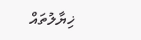ޚިޔާލުތައް